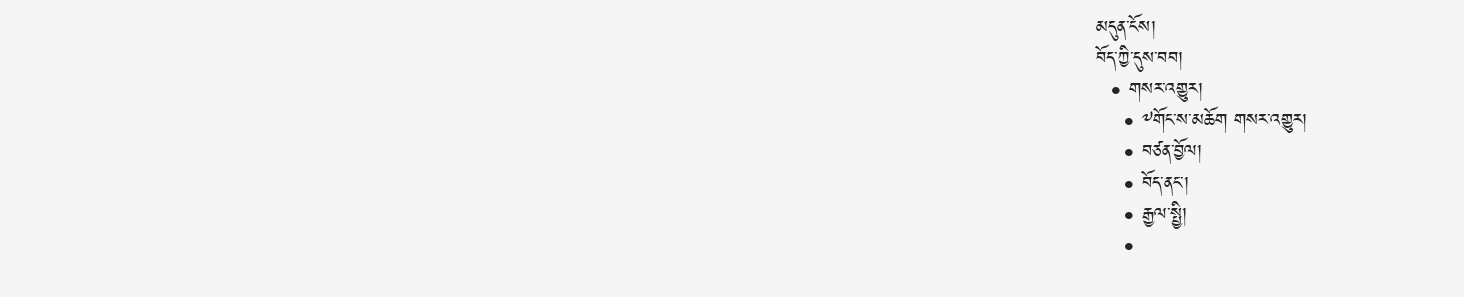མདུན་ངོས།
བོད་ཀྱི་དུས་བབ།
  • གསར་འགྱུར།
    • ༸གོང་ས་མཆོག གསར་འགྱུར།
    • བཙན་བྱོལ།
    • བོད་ནང་།
    • རྒྱལ་སྤྱི།
    •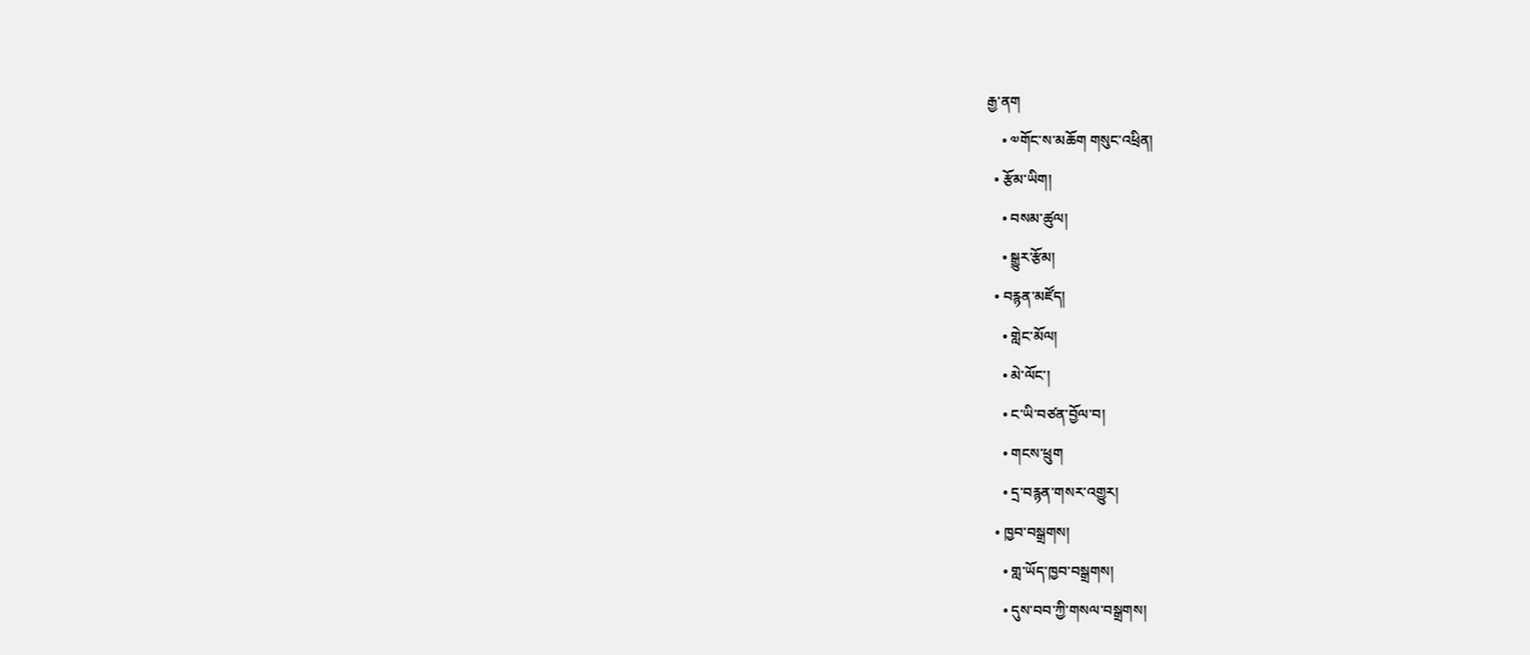རྒྱ་ནག
    • ༧གོང་ས་མཆོག གསུང་འཕྲིན།
  • རྩོམ་ཡིག།
    • བསམ་ཚུལ།
    • སྒྱུར་རྩོམ།
  • བརྙན་མཛོད།
    • གླེང་མོལ།
    • མེ་ལོང་།
    • ང་ཡི་བཙན་བྱོལ་བ།
    • གངས་ཕྲུག
    • དྲ་བརྙན་གསར་འགྱུར།
  • ཁྱབ་བསྒྲགས།
    • གླ་ཡོད་ཁྱབ་བསྒྲགས།
    • དུས་བབ་ཀྱི་གསལ་བསྒྲགས།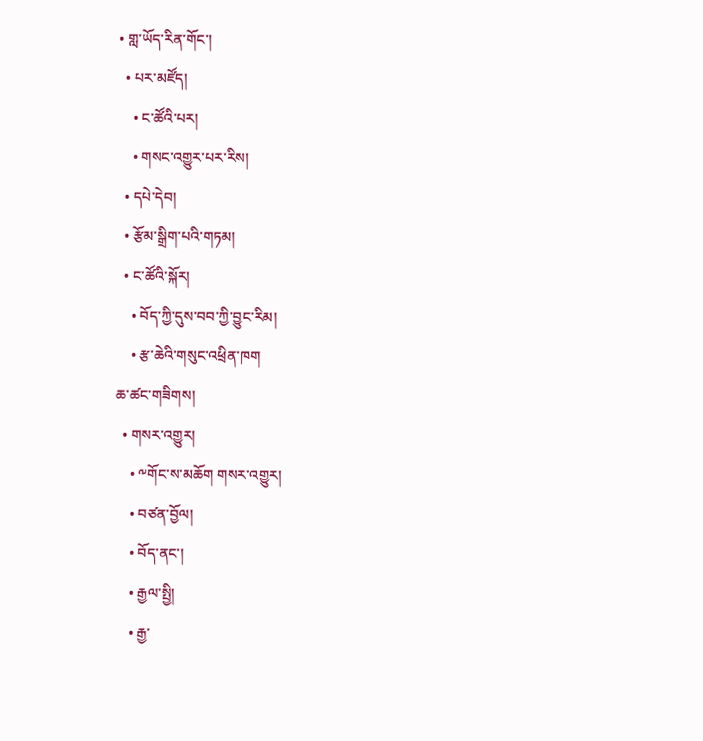• གླ་ཡོད་རིན་གོང་།
  • པར་མཛོད།
    • ང་ཚོའི་པར།
    • གསང་འགྱུར་པར་རིས།
  • དཔེ་དེབ།
  • རྩོམ་སྒྲིག་པའི་གཏམ།
  • ང་ཚོའི་སྐོར།
    • བོད་ཀྱི་དུས་བབ་ཀྱི་བྱུང་རིམ།
    • རྩ་ཆེའི་གསུང་འཕྲིན་ཁག
ཆ་ཚང་གཟིགས།
  • གསར་འགྱུར།
    • ༸གོང་ས་མཆོག གསར་འགྱུར།
    • བཙན་བྱོལ།
    • བོད་ནང་།
    • རྒྱལ་སྤྱི།
    • རྒྱ་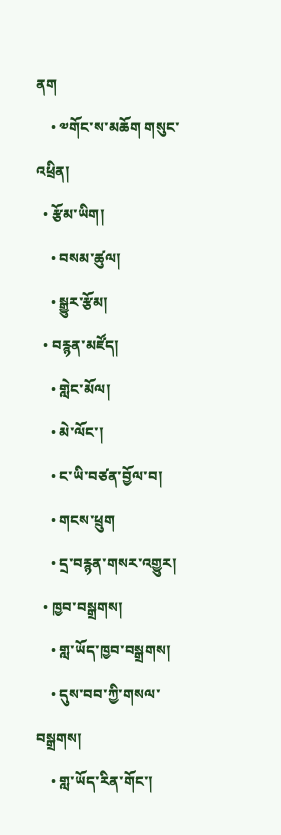ནག
    • ༧གོང་ས་མཆོག གསུང་འཕྲིན།
  • རྩོམ་ཡིག།
    • བསམ་ཚུལ།
    • སྒྱུར་རྩོམ།
  • བརྙན་མཛོད།
    • གླེང་མོལ།
    • མེ་ལོང་།
    • ང་ཡི་བཙན་བྱོལ་བ།
    • གངས་ཕྲུག
    • དྲ་བརྙན་གསར་འགྱུར།
  • ཁྱབ་བསྒྲགས།
    • གླ་ཡོད་ཁྱབ་བསྒྲགས།
    • དུས་བབ་ཀྱི་གསལ་བསྒྲགས།
    • གླ་ཡོད་རིན་གོང་།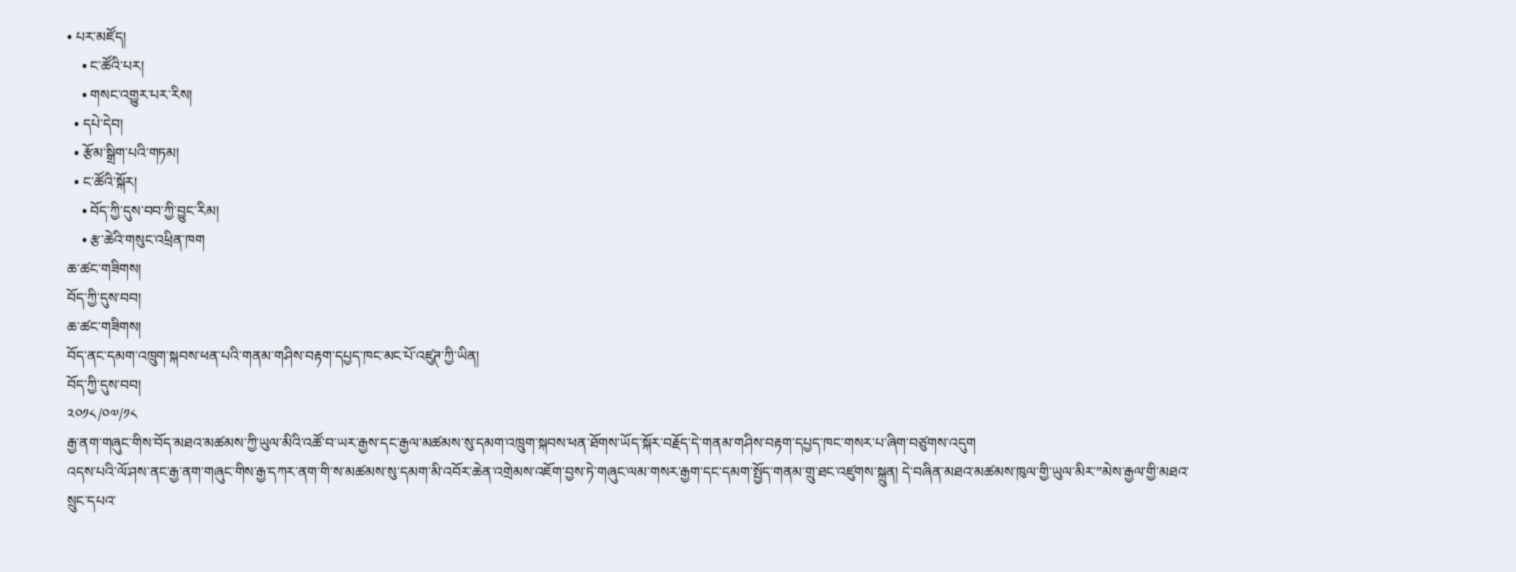• པར་མཛོད།
    • ང་ཚོའི་པར།
    • གསང་འགྱུར་པར་རིས།
  • དཔེ་དེབ།
  • རྩོམ་སྒྲིག་པའི་གཏམ།
  • ང་ཚོའི་སྐོར།
    • བོད་ཀྱི་དུས་བབ་ཀྱི་བྱུང་རིམ།
    • རྩ་ཆེའི་གསུང་འཕྲིན་ཁག
ཆ་ཚང་གཟིགས།
བོད་ཀྱི་དུས་བབ།
ཆ་ཚང་གཟིགས།
བོད་ནང་དམག་འཁྲུག་སྐབས་ཕན་པའི་གནམ་གཤིས་བརྟག་དཔྱད་ཁང་མང་པོ་འཛུཊ་ཀྱི་ཡིན།
བོད་ཀྱི་དུས་བབ།
༢༠༡༨/༠༧/༡༨
རྒྱ་ནག་གཞུང་གིས་བོད་མཐའ་མཚམས་ཀྱི་ཡུལ་མིའི་འཚོ་བ་ཡར་རྒྱས་དང་རྒྱལ་མཚམས་སུ་དམག་འཁྲུག་སྐབས་ཕན་ཐོགས་ཡོད་སྐོར་བརྗོད་དེ་གནམ་གཤིས་བརྟག་དཔྱད་ཁང་གསར་པ་ཞིག་བཙུགས་འདུག
འདས་པའི་ལོ་ཤས་ནང་རྒྱ་ནག་གཞུང་གིས་རྒྱ་དཀར་ནག་གི་ས་མཚམས་སུ་དམག་མི་འབོར་ཆེན་འགྲེམས་འཇོག་བྱས་ཏེ་གཞུང་ལམ་གསར་རྒྱག་དང་དམག་སྤྱོད་གནམ་གྲུ་ཐང་འཛུགས་སྐྲུན། དེ་བཞིན་མཐའ་མཚམས་ཁུལ་གྱི་ཡུལ་མིར་”མེས་རྒྱལ་གྱི་མཐའ་སྲུང་དཔའ་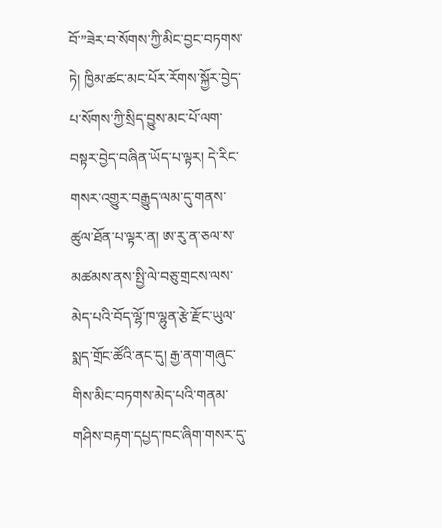བོ་”ཟེར་བ་སོགས་ཀྱི་མིང་བྱང་བཏགས་ཏེ། ཁྱིམ་ཚང་མང་པོར་རོགས་སྐྱོར་བྱེད་པ་སོགས་ཀྱི་སྲིད་བྱུས་མང་པོ་ལག་བསྟར་བྱེད་བཞིན་ཡོད་པ་ལྟར། དེ་རིང་གསར་འགྱུར་བརྒྱུད་ལམ་དུ་གནས་ཚུལ་ཐོན་པ་ལྟར་ན། ཨ་རུ་ན་ཅལ་ས་མཚམས་ནས་སྤྱི་ལེ་བཅུ་གྲངས་ལས་མེད་པའི་བོད་ལྷོ་ཁ་ལྷུན་རྩེ་རྫོང་ཡུལ་སྨད་གྲོང་ཚོའི་ནང་དུ། རྒྱ་ནག་གཞུང་གིས་མིང་བཏགས་མེད་པའི་གནམ་གཤིས་བརྟག་དཔྱད་ཁང་ཞིག་གསར་དུ་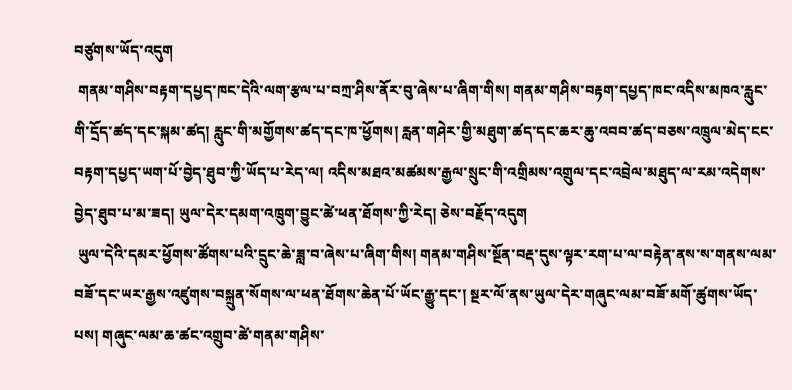བཙུགས་ཡོད་འདུག
 གནམ་གཤིས་བརྟག་དཔྱད་ཁང་དེའི་ལག་རྩལ་པ་བཀྲ་ཤིས་ནོར་བུ་ཞེས་པ་ཞིག་གིས། གནམ་གཤིས་བརྟག་དཔྱད་ཁང་འདིས་མཁའ་རླུང་གི་དྲོད་ཚད་དང་སྐམ་ཚད། རླུང་གི་མགྱོགས་ཚད་དང་ཁ་ཕྱོགས། རླན་གཤེར་གྱི་མཐུག་ཚད་དང་ཆར་ཆུ་འབབ་ཚད་བཅས་འཁྲུལ་མེད་ངང་བརྟག་དཔྱད་ཡག་པོ་བྱེད་ཐུབ་ཀྱི་ཡོད་པ་རེད་ལ། འདིས་མཐའ་མཚམས་རྒྱལ་སྲུང་གི་འགྲིམས་འགྲུལ་དང་འབྲེལ་མཐུད་ལ་རམ་འདེགས་བྱེད་ཐུབ་པ་མ་ཟད། ཡུལ་དེར་དམག་འཁྲུག་བྱུང་ཚེ་ཕན་ཐོགས་ཀྱི་རེད། ཅེས་བརྗོད་འདུག
 ཡུལ་དེའི་དམར་ཕྱོགས་ཚོགས་པའི་དྲུང་ཆེ་ཟླ་བ་ཞེས་པ་ཞིག་གིས། གནམ་གཤིས་སྔོན་བརྡ་དུས་ལྟར་རག་པ་ལ་བརྟེན་ནས་ས་གནས་ལམ་བཟོ་དང་ཡར་རྒྱས་འཛུགས་བསྐྲུན་སོགས་ལ་ཕན་ཐོགས་ཆེན་པོ་ཡོང་རྒྱུ་དང་། སྔར་ལོ་ནས་ཡུལ་དེར་གཞུང་ལམ་བཟོ་མགོ་ཚུགས་ཡོད་པས། གཞུང་ལམ་ཆ་ཚང་འགྲུབ་ཚེ་གནམ་གཤིས་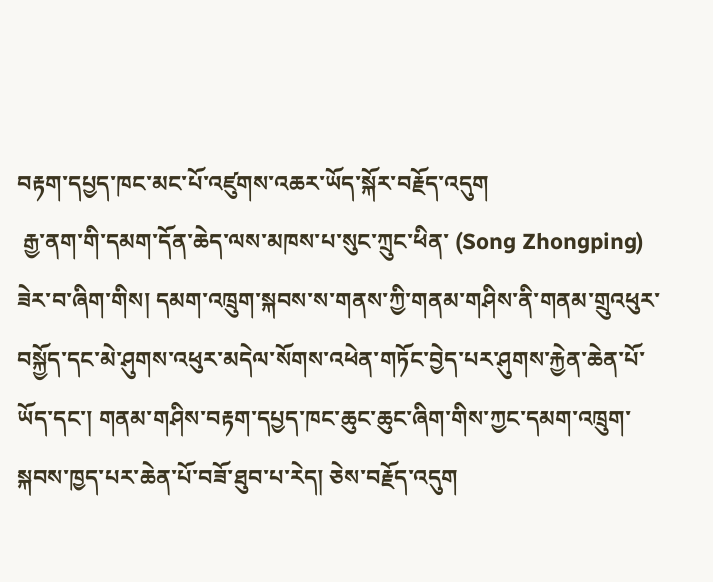བརྟག་དཔྱད་ཁང་མང་པོ་འཛུགས་འཆར་ཡོད་སྐོར་བརྗོད་འདུག
 རྒྱ་ནག་གི་དམག་དོན་ཆེད་ལས་མཁས་པ་སུང་ཀྲུང་ཕིན་ (Song Zhongping) ཟེར་བ་ཞིག་གིས། དམག་འཁྲུག་སྐབས་ས་གནས་ཀྱི་གནམ་གཤིས་ནི་གནམ་གྲུའཕུར་བསྐྱོད་དང་མེ་ཤུགས་འཕུར་མདེལ་སོགས་འཕེན་གཏོང་བྱེད་པར་ཤུགས་རྐྱེན་ཆེན་པོ་ཡོད་དང་། གནམ་གཤིས་བརྟག་དཔྱད་ཁང་ཆུང་ཆུང་ཞིག་གིས་ཀྱང་དམག་འཁྲུག་སྐབས་ཁྱད་པར་ཆེན་པོ་བཟོ་ཐུབ་པ་རེད། ཅེས་བརྗོད་འདུག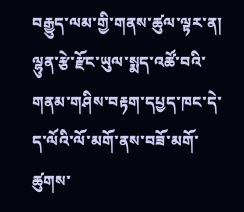བརྒྱུད་ལམ་གྱི་གནས་ཚུལ་ལྟར་ན། ལྷུན་རྩེ་རྫོང་ཡུལ་སྨད་འཚོ་བའི་གནམ་གཤིས་བརྟག་དཔྱད་ཁང་དེ་ད་ལོའི་ལོ་མགོ་ནས་བཟོ་མགོ་ཚུགས་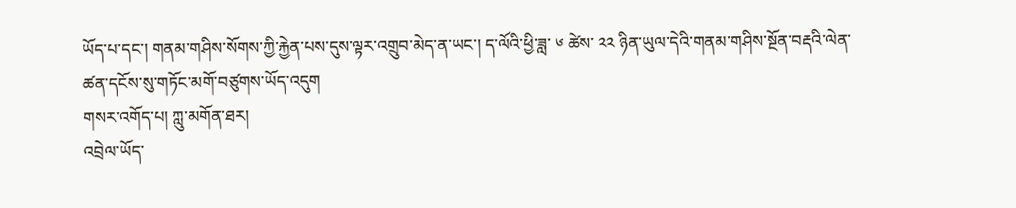ཡོད་པ་དང་། གནམ་གཤིས་སོགས་ཀྱི་རྐྱེན་པས་དུས་ལྟར་འགྲུབ་མེད་ན་ཡང་། ད་ལོའི་ཕྱི་ཟླ་ ༦ ཚེས་ ༢༢ ཉིན་ཡུལ་དེའི་གནམ་གཤིས་སྔོན་བརྡའི་ལེན་ཚན་དངོས་སུ་གཏོང་མགོ་བཙུགས་ཡོད་འདུག
གསར་འགོད་པ། ཀླུ་མགོན་ཐར།
འབྲེལ་ཡོད་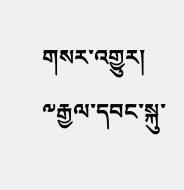གསར་འགྱུར།
༸རྒྱལ་དབང་སྐུ་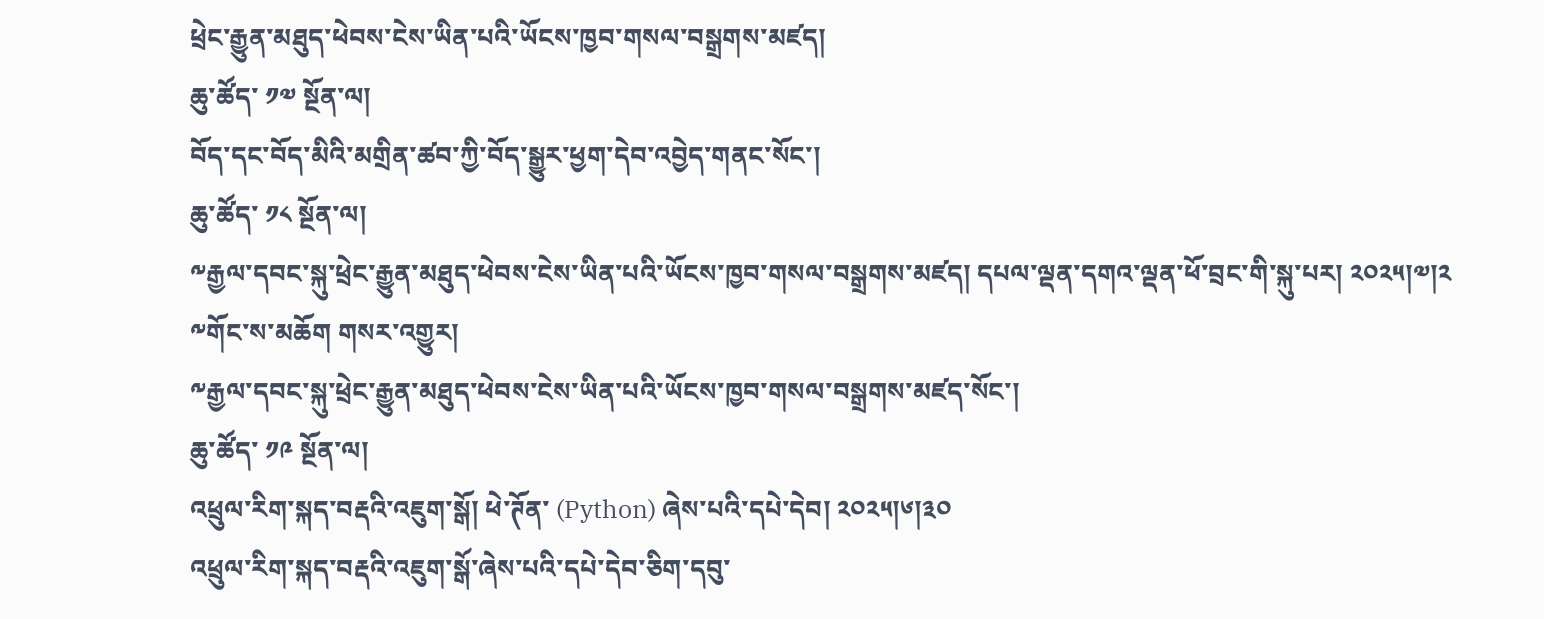ཕྲེང་རྒྱུན་མཐུད་ཕེབས་ངེས་ཡིན་པའི་ཡོངས་ཁྱབ་གསལ་བསྒྲགས་མཛད།
ཆུ་ཚོད་ ༡༧ སྔོན་ལ།
བོད་དང་བོད་མིའི་མགྲིན་ཚབ་ཀྱི་བོད་སྒྱུར་ཕྱག་དེབ་འབྱེད་གནང་སོང་།
ཆུ་ཚོད་ ༡༨ སྔོན་ལ།
༸རྒྱལ་དབང་སྐུ་ཕྲེང་རྒྱུན་མཐུད་ཕེབས་ངེས་ཡིན་པའི་ཡོངས་ཁྱབ་གསལ་བསྒྲགས་མཛད། དཔལ་ལྡན་དགའ་ལྡན་ཕོ་བྲང་གི་སྐུ་པར། ༢༠༢༥།༧།༢
༸གོང་ས་མཆོག གསར་འགྱུར།
༸རྒྱལ་དབང་སྐུ་ཕྲེང་རྒྱུན་མཐུད་ཕེབས་ངེས་ཡིན་པའི་ཡོངས་ཁྱབ་གསལ་བསྒྲགས་མཛད་སོང་།
ཆུ་ཚོད་ ༡༩ སྔོན་ལ།
འཕྲུལ་རིག་སྐད་བརྡའི་འཇུག་སྒོ། ཕེ་ཊོན་ (Python) ཞེས་པའི་དཔེ་དེབ། ༢༠༢༥།༦།༣༠
འཕྲུལ་རིག་སྐད་བརྡའི་འཇུག་སྒོ་ཞེས་པའི་དཔེ་དེབ་ཅིག་དབུ་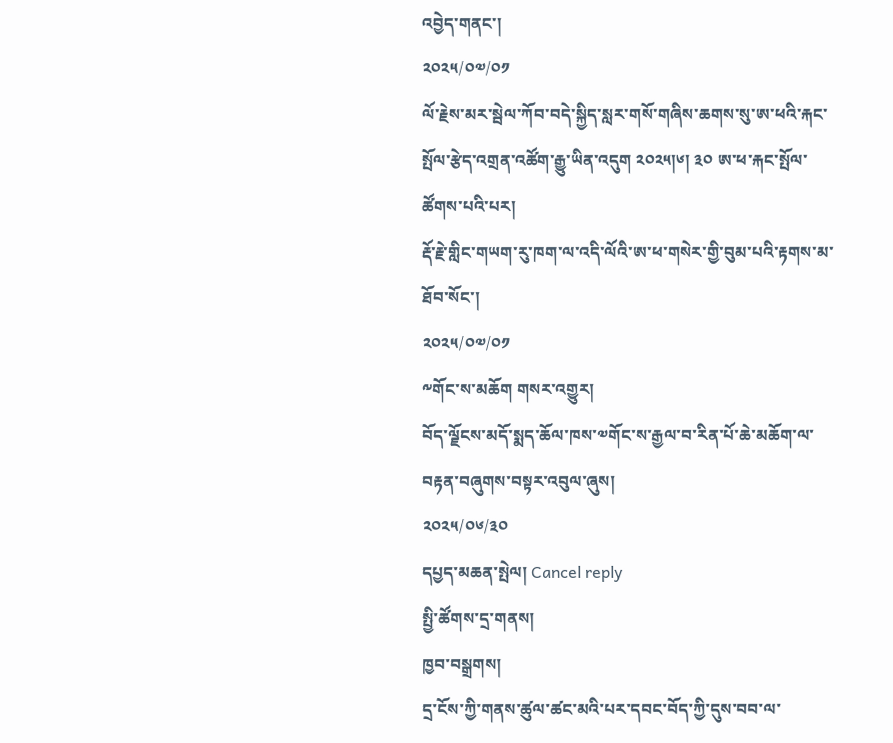འབྱེད་གནང་།
༢༠༢༥/༠༧/༠༡
ལོ་རྗེས་མར་སྦེལ་ཀོབ་བདེ་སྐྱིད་སླར་གསོ་གཞིས་ཆགས་སུ་ཨ་ཕའི་རྐང་སྤོལ་རྩེད་འགྲན་འཚོག་རྒྱུ་ཡིན་འདུག ༢༠༢༥།༦། ༣༠ ཨ་ཕ་རྐང་སྤོལ་ཚོགས་པའི་པར།
རྡོ་རྗེ་གླིང་གཡག་རུ་ཁག་ལ་འདི་ལོའི་ཨ་ཕ་གསེར་གྱི་བུམ་པའི་རྟགས་མ་ཐོབ་སོང་།
༢༠༢༥/༠༧/༠༡
༸གོང་ས་མཆོག གསར་འགྱུར།
བོད་ལྗོངས་མདོ་སྨད་ཆོལ་ཁས་༧གོང་ས་རྒྱལ་བ་རིན་པོ་ཆེ་མཆོག་ལ་བརྟན་བཞུགས་བསྟར་འབུལ་ཞུས།
༢༠༢༥/༠༦/༣༠
དཔྱད་མཆན་སྤེལ། Cancel reply
སྤྱི་ཚོགས་དྲ་གནས།
ཁྱབ་བསྒྲགས།
དྲ་ངོས་ཀྱི་གནས་ཚུལ་ཚང་མའི་པར་དབང་བོད་ཀྱི་དུས་བབ་ལ་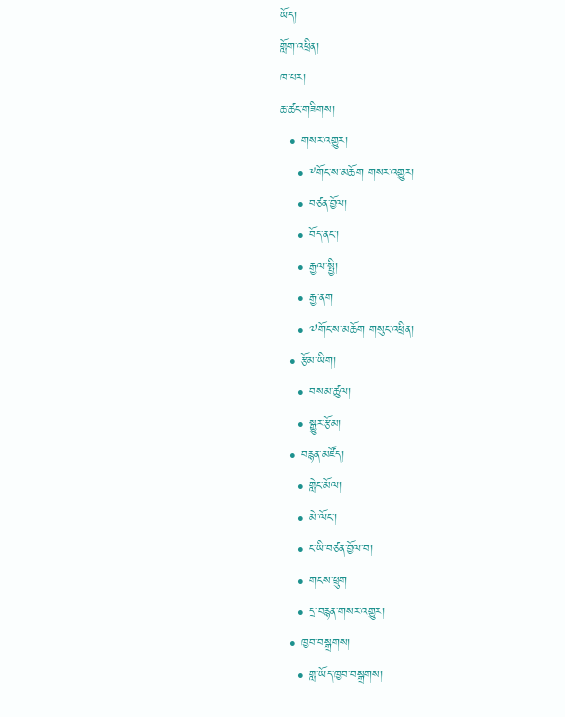ཡོད།
གློག་འཕྲིན།
ཁ་པར།
ཆ་ཚང་གཟིགས།
  • གསར་འགྱུར།
    • ༸གོང་ས་མཆོག གསར་འགྱུར།
    • བཙན་བྱོལ།
    • བོད་ནང་།
    • རྒྱལ་སྤྱི།
    • རྒྱ་ནག
    • ༧གོང་ས་མཆོག གསུང་འཕྲིན།
  • རྩོམ་ཡིག།
    • བསམ་ཚུལ།
    • སྒྱུར་རྩོམ།
  • བརྙན་མཛོད།
    • གླེང་མོལ།
    • མེ་ལོང་།
    • ང་ཡི་བཙན་བྱོལ་བ།
    • གངས་ཕྲུག
    • དྲ་བརྙན་གསར་འགྱུར།
  • ཁྱབ་བསྒྲགས།
    • གླ་ཡོད་ཁྱབ་བསྒྲགས།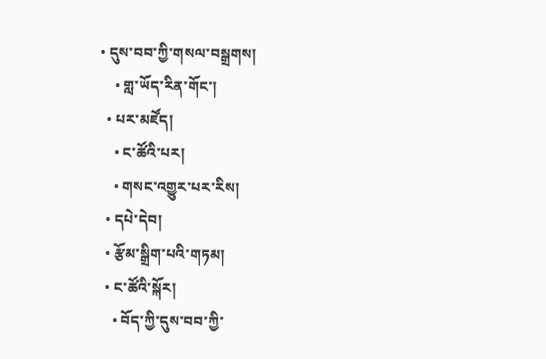• དུས་བབ་ཀྱི་གསལ་བསྒྲགས།
    • གླ་ཡོད་རིན་གོང་།
  • པར་མཛོད།
    • ང་ཚོའི་པར།
    • གསང་འགྱུར་པར་རིས།
  • དཔེ་དེབ།
  • རྩོམ་སྒྲིག་པའི་གཏམ།
  • ང་ཚོའི་སྐོར།
    • བོད་ཀྱི་དུས་བབ་ཀྱི་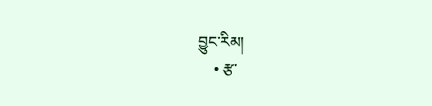བྱུང་རིམ།
    • རྩ་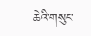ཆེའི་གསུང་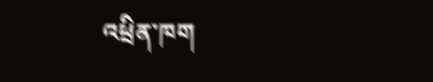འཕྲིན་ཁག